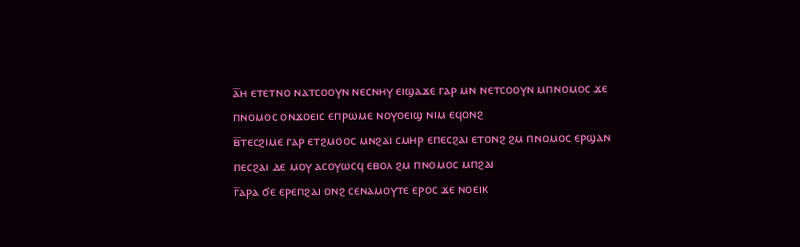ⲁ̅ⲏ ⲉⲧⲉⲧⲛⲟ ⲛⲁⲧⲥⲟⲟⲩⲛ ⲛⲉⲥⲛⲏⲩ ⲉⲓϣⲁϫⲉ ⲅⲁⲣ ⲙⲛ ⲛⲉⲧⲥⲟⲟⲩⲛ ⲙⲡⲛⲟⲙⲟⲥ ϫⲉ ⲡⲛⲟⲙⲟⲥ ⲟⲛϫⲟⲉⲓⲥ ⲉⲡⲣⲱⲙⲉ ⲛⲟⲩⲟⲉⲓϣ ⲛⲓⲙ ⲉϥⲟⲛϩ
ⲃ̅ⲧⲉⲥϩⲓⲙⲉ ⲅⲁⲣ ⲉⲧϩⲙⲟⲟⲥ ⲙⲛϩⲁⲓ ⲥⲙⲏⲣ ⲉⲡⲉⲥϩⲁⲓ ⲉⲧⲟⲛϩ ϩⲙ ⲡⲛⲟⲙⲟⲥ ⲉⲣϣⲁⲛ ⲡⲉⲥϩⲁⲓ ⲇⲉ ⲙⲟⲩ ⲁⲥⲟⲩⲱⲥϥ ⲉⲃⲟⲗ ϩⲙ ⲡⲛⲟⲙⲟⲥ ⲙⲡϩⲁⲓ
ⲅ̅ⲁⲣⲁ ϭⲉ ⲉⲣⲉⲡϩⲁⲓ ⲟⲛϩ ⲥⲉⲛⲁⲙⲟⲩⲧⲉ ⲉⲣⲟⲥ ϫⲉ ⲛⲟⲉⲓⲕ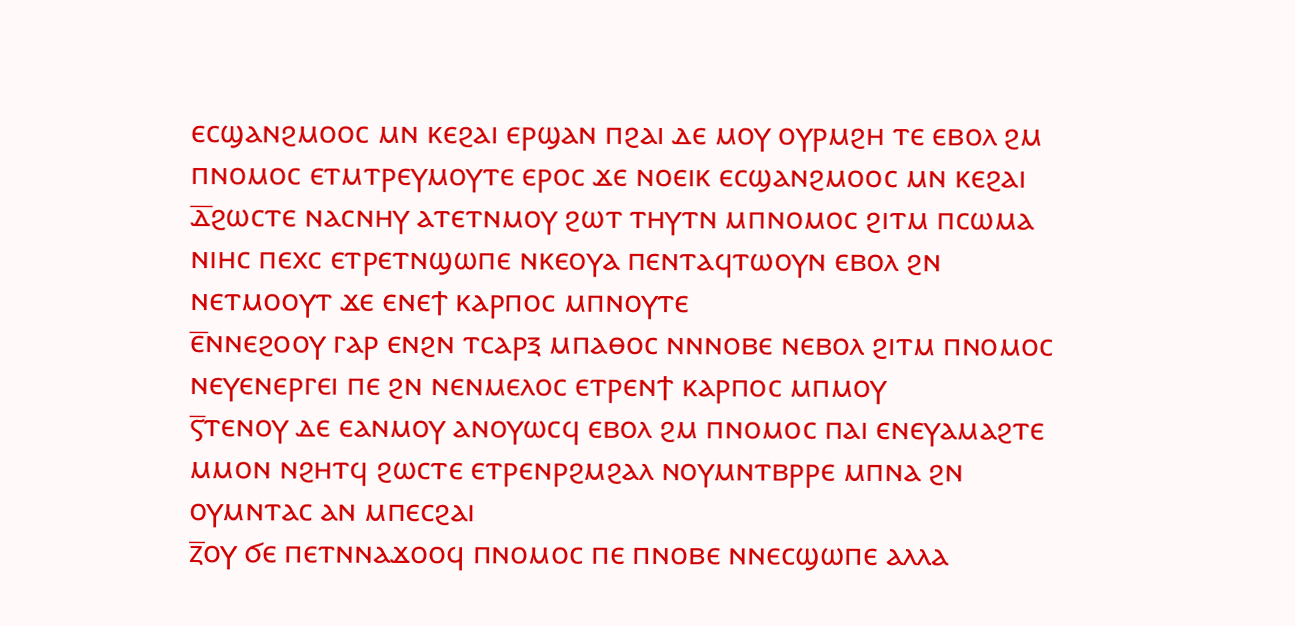ⲉⲥϣⲁⲛϩⲙⲟⲟⲥ ⲙⲛ ⲕⲉϩⲁⲓ ⲉⲣϣⲁⲛ ⲡϩⲁⲓ ⲇⲉ ⲙⲟⲩ ⲟⲩⲣⲙϩⲏ ⲧⲉ ⲉⲃⲟⲗ ϩⲙ ⲡⲛⲟⲙⲟⲥ ⲉⲧⲙⲧⲣⲉⲩⲙⲟⲩⲧⲉ ⲉⲣⲟⲥ ϫⲉ ⲛⲟⲉⲓⲕ ⲉⲥϣⲁⲛϩⲙⲟⲟⲥ ⲙⲛ ⲕⲉϩⲁⲓ
ⲇ̅ϩⲱⲥⲧⲉ ⲛⲁⲥⲛⲏⲩ ⲁⲧⲉⲧⲛⲙⲟⲩ ϩⲱⲧ ⲧⲏⲩⲧⲛ ⲙⲡⲛⲟⲙⲟⲥ ϩⲓⲧⲙ ⲡⲥⲱⲙⲁ ⲛⲓⲏⲥ ⲡⲉⲭⲥ ⲉⲧⲣⲉⲧⲛϣⲱⲡⲉ ⲛⲕⲉⲟⲩⲁ ⲡⲉⲛⲧⲁϥⲧⲱⲟⲩⲛ ⲉⲃⲟⲗ ϩⲛ ⲛⲉⲧⲙⲟⲟⲩⲧ ϫⲉ ⲉⲛⲉϯ ⲕⲁⲣⲡⲟⲥ ⲙⲡⲛⲟⲩⲧⲉ
ⲉ̅ⲛⲛⲉϩⲟⲟⲩ ⲅⲁⲣ ⲉⲛϩⲛ ⲧⲥⲁⲣⲝ ⲙⲡⲁⲑⲟⲥ ⲛⲛⲛⲟⲃⲉ ⲛⲉⲃⲟⲗ ϩⲓⲧⲙ ⲡⲛⲟⲙⲟⲥ ⲛⲉⲩⲉⲛⲉⲣⲅⲉⲓ ⲡⲉ ϩⲛ ⲛⲉⲛⲙⲉⲗⲟⲥ ⲉⲧⲣⲉⲛϯ ⲕⲁⲣⲡⲟⲥ ⲙⲡⲙⲟⲩ
ⲋ̅ⲧⲉⲛⲟⲩ ⲇⲉ ⲉⲁⲛⲙⲟⲩ ⲁⲛⲟⲩⲱⲥϥ ⲉⲃⲟⲗ ϩⲙ ⲡⲛⲟⲙⲟⲥ ⲡⲁⲓ ⲉⲛⲉⲩⲁⲙⲁϩⲧⲉ ⲙⲙⲟⲛ ⲛϩⲏⲧϥ ϩⲱⲥⲧⲉ ⲉⲧⲣⲉⲛⲣϩⲙϩⲁⲗ ⲛⲟⲩⲙⲛⲧⲃⲣⲣⲉ ⲙⲡⲛⲁ ϩⲛ ⲟⲩⲙⲛⲧⲁⲥ ⲁⲛ ⲙⲡⲉⲥϩⲁⲓ
ⲍ̅ⲟⲩ ϭⲉ ⲡⲉⲧⲛⲛⲁϫⲟⲟϥ ⲡⲛⲟⲙⲟⲥ ⲡⲉ ⲡⲛⲟⲃⲉ ⲛⲛⲉⲥϣⲱⲡⲉ ⲁⲗⲗⲁ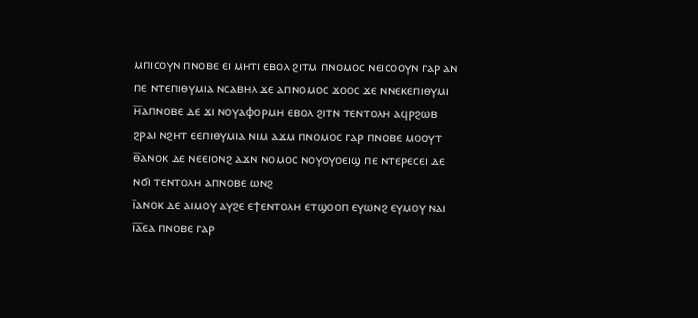ⲙⲡⲓⲥⲟⲩⲛ ⲡⲛⲟⲃⲉ ⲉⲓ ⲙⲏⲧⲓ ⲉⲃⲟⲗ ϩⲓⲧⲙ ⲡⲛⲟⲙⲟⲥ ⲛⲉⲓⲥⲟⲟⲩⲛ ⲅⲁⲣ ⲁⲛ ⲡⲉ ⲛⲧⲉⲡⲓⲑⲩⲙⲓⲁ ⲛⲥⲁⲃⲏⲗ ϫⲉ ⲁⲡⲛⲟⲙⲟⲥ ϫⲟⲟⲥ ϫⲉ ⲛⲛⲉⲕⲉⲡⲓⲑⲩⲙⲓ
ⲏ̅ⲁⲡⲛⲟⲃⲉ ⲇⲉ ϫⲓ ⲛⲟⲩⲁⲫⲟⲣⲙⲏ ⲉⲃⲟⲗ ϩⲓⲧⲛ ⲧⲉⲛⲧⲟⲗⲏ ⲁϥⲣϩⲱⲃ ϩⲣⲁⲓ ⲛϩⲏⲧ ⲉⲉⲡⲓⲑⲩⲙⲓⲁ ⲛⲓⲙ ⲁϫⲙ ⲡⲛⲟⲙⲟⲥ ⲅⲁⲣ ⲡⲛⲟⲃⲉ ⲙⲟⲟⲩⲧ
ⲑ̅ⲁⲛⲟⲕ ⲇⲉ ⲛⲉⲉⲓⲟⲛϩ ⲁϫⲛ ⲛⲟⲙⲟⲥ ⲛⲟⲩⲟⲩⲟⲉⲓϣ ⲡⲉ ⲛⲧⲉⲣⲉⲥⲉⲓ ⲇⲉ ⲛϭⲓ ⲧⲉⲛⲧⲟⲗⲏ ⲁⲡⲛⲟⲃⲉ ⲱⲛϩ
ⲓ̅ⲁⲛⲟⲕ ⲇⲉ ⲁⲓⲙⲟⲩ ⲁⲩϩⲉ ⲉϯⲉⲛⲧⲟⲗⲏ ⲉⲧϣⲟⲟⲡ ⲉⲩⲱⲛϩ ⲉⲩⲙⲟⲩ ⲛⲁⲓ
ⲓ̅ⲁ̅ⲉⲁ ⲡⲛⲟⲃⲉ ⲅⲁⲣ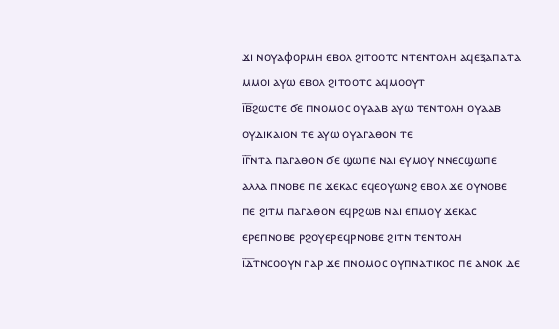ϫⲓ ⲛⲟⲩⲁⲫⲟⲣⲙⲏ ⲉⲃⲟⲗ ϩⲓⲧⲟⲟⲧⲥ ⲛⲧⲉⲛⲧⲟⲗⲏ ⲁϥⲉⲝⲁⲡⲁⲧⲁ ⲙⲙⲟⲓ ⲁⲩⲱ ⲉⲃⲟⲗ ϩⲓⲧⲟⲟⲧⲥ ⲁϥⲙⲟⲟⲩⲧ
ⲓ̅ⲃ̅ϩⲱⲥⲧⲉ ϭⲉ ⲡⲛⲟⲙⲟⲥ ⲟⲩⲁⲁⲃ ⲁⲩⲱ ⲧⲉⲛⲧⲟⲗⲏ ⲟⲩⲁⲁⲃ ⲟⲩⲇⲓⲕⲁⲓⲟⲛ ⲧⲉ ⲁⲩⲱ ⲟⲩⲁⲅⲁⲑⲟⲛ ⲧⲉ
ⲓ̅ⲅ̅ⲛⲧⲁ ⲡⲁⲅⲁⲑⲟⲛ ϭⲉ ϣⲱⲡⲉ ⲛⲁⲓ ⲉⲩⲙⲟⲩ ⲛⲛⲉⲥϣⲱⲡⲉ ⲁⲗⲗⲁ ⲡⲛⲟⲃⲉ ⲡⲉ ϫⲉⲕⲁⲥ ⲉϥⲉⲟⲩⲱⲛϩ ⲉⲃⲟⲗ ϫⲉ ⲟⲩⲛⲟⲃⲉ ⲡⲉ ϩⲓⲧⲙ ⲡⲁⲅⲁⲑⲟⲛ ⲉϥⲣϩⲱⲃ ⲛⲁⲓ ⲉⲡⲙⲟⲩ ϫⲉⲕⲁⲥ ⲉⲣⲉⲡⲛⲟⲃⲉ ⲣϩⲟⲩⲉⲣⲉϥⲣⲛⲟⲃⲉ ϩⲓⲧⲛ ⲧⲉⲛⲧⲟⲗⲏ
ⲓ̅ⲇ̅ⲧⲛⲥⲟⲟⲩⲛ ⲅⲁⲣ ϫⲉ ⲡⲛⲟⲙⲟⲥ ⲟⲩⲡⲛⲁⲧⲓⲕⲟⲥ ⲡⲉ ⲁⲛⲟⲕ ⲇⲉ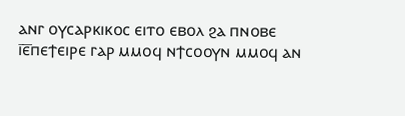ⲁⲛⲅ ⲟⲩⲥⲁⲣⲕⲓⲕⲟⲥ ⲉⲓⲧⲟ ⲉⲃⲟⲗ ϩⲁ ⲡⲛⲟⲃⲉ
ⲓ̅ⲉ̅ⲡⲉϯⲉⲓⲣⲉ ⲅⲁⲣ ⲙⲙⲟϥ ⲛϯⲥⲟⲟⲩⲛ ⲙⲙⲟϥ ⲁⲛ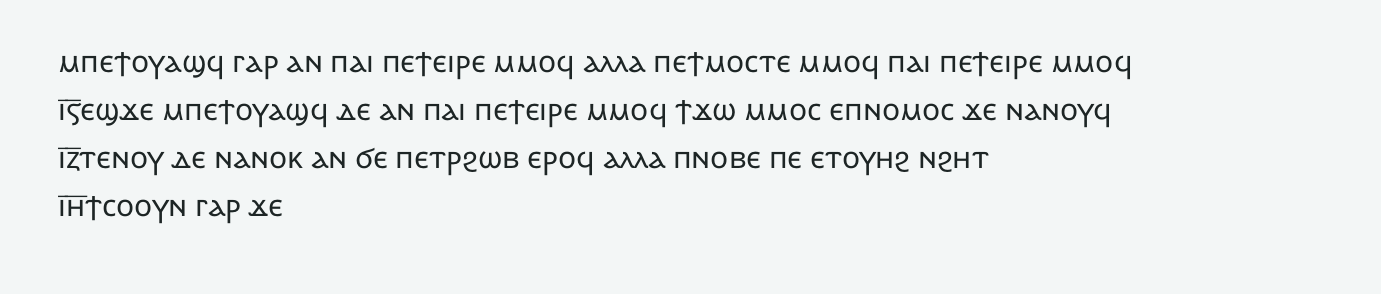ⲙⲡⲉϯⲟⲩⲁϣϥ ⲅⲁⲣ ⲁⲛ ⲡⲁⲓ ⲡⲉϯⲉⲓⲣⲉ ⲙⲙⲟϥ ⲁⲗⲗⲁ ⲡⲉϯⲙⲟⲥⲧⲉ ⲙⲙⲟϥ ⲡⲁⲓ ⲡⲉϯⲉⲓⲣⲉ ⲙⲙⲟϥ
ⲓ̅ⲋ̅ⲉϣϫⲉ ⲙⲡⲉϯⲟⲩⲁϣϥ ⲇⲉ ⲁⲛ ⲡⲁⲓ ⲡⲉϯⲉⲓⲣⲉ ⲙⲙⲟϥ ϯϫⲱ ⲙⲙⲟⲥ ⲉⲡⲛⲟⲙⲟⲥ ϫⲉ ⲛⲁⲛⲟⲩϥ
ⲓ̅ⲍ̅ⲧⲉⲛⲟⲩ ⲇⲉ ⲛⲁⲛⲟⲕ ⲁⲛ ϭⲉ ⲡⲉⲧⲣϩⲱⲃ ⲉⲣⲟϥ ⲁⲗⲗⲁ ⲡⲛⲟⲃⲉ ⲡⲉ ⲉⲧⲟⲩⲏϩ ⲛϩⲏⲧ
ⲓ̅ⲏ̅ϯⲥⲟⲟⲩⲛ ⲅⲁⲣ ϫⲉ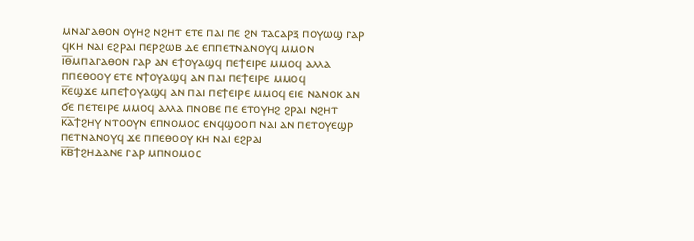ⲙⲛⲁⲅⲁⲑⲟⲛ ⲟⲩⲏϩ ⲛϩⲏⲧ ⲉⲧⲉ ⲡⲁⲓ ⲡⲉ ϩⲛ ⲧⲁⲥⲁⲣⲝ ⲡⲟⲩⲱϣ ⲅⲁⲣ ϥⲕⲏ ⲛⲁⲓ ⲉϩⲣⲁⲓ ⲡⲉⲣϩⲱⲃ ⲇⲉ ⲉⲡⲡⲉⲧⲛⲁⲛⲟⲩϥ ⲙⲙⲟⲛ
ⲓ̅ⲑ̅ⲙⲡⲁⲅⲁⲑⲟⲛ ⲅⲁⲣ ⲁⲛ ⲉϯⲟⲩⲁϣϥ ⲡⲉϯⲉⲓⲣⲉ ⲙⲙⲟϥ ⲁⲗⲗⲁ ⲡⲡⲉⲑⲟⲟⲩ ⲉⲧⲉ ⲛϯⲟⲩⲁϣϥ ⲁⲛ ⲡⲁⲓ ⲡⲉϯⲉⲓⲣⲉ ⲙⲙⲟϥ
ⲕ̅ⲉϣϫⲉ ⲙⲡⲉϯⲟⲩⲁϣϥ ⲁⲛ ⲡⲁⲓ ⲡⲉϯⲉⲓⲣⲉ ⲙⲙⲟϥ ⲉⲓⲉ ⲛⲁⲛⲟⲕ ⲁⲛ ϭⲉ ⲡⲉⲧⲉⲓⲣⲉ ⲙⲙⲟϥ ⲁⲗⲗⲁ ⲡⲛⲟⲃⲉ ⲡⲉ ⲉⲧⲟⲩⲏϩ ϩⲣⲁⲓ ⲛϩⲏⲧ
ⲕ̅ⲁ̅ϯϩⲏⲩ ⲛⲧⲟⲟⲩⲛ ⲉⲡⲛⲟⲙⲟⲥ ⲉⲛϥϣⲟⲟⲡ ⲛⲁⲓ ⲁⲛ ⲡⲉⲧⲟⲩⲉϣⲣ ⲡⲉⲧⲛⲁⲛⲟⲩϥ ϫⲉ ⲡⲡⲉⲑⲟⲟⲩ ⲕⲏ ⲛⲁⲓ ⲉϩⲣⲁⲓ
ⲕ̅ⲃ̅ϯϩⲏⲇⲁⲛⲉ ⲅⲁⲣ ⲙⲡⲛⲟⲙⲟⲥ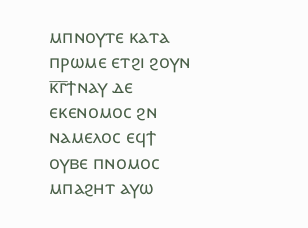ⲙⲡⲛⲟⲩⲧⲉ ⲕⲁⲧⲁ ⲡⲣⲱⲙⲉ ⲉⲧϩⲓ ϩⲟⲩⲛ
ⲕ̅ⲅ̅ϯⲛⲁⲩ ⲇⲉ ⲉⲕⲉⲛⲟⲙⲟⲥ ϩⲛ ⲛⲁⲙⲉⲗⲟⲥ ⲉϥϯ ⲟⲩⲃⲉ ⲡⲛⲟⲙⲟⲥ ⲙⲡⲁϩⲏⲧ ⲁⲩⲱ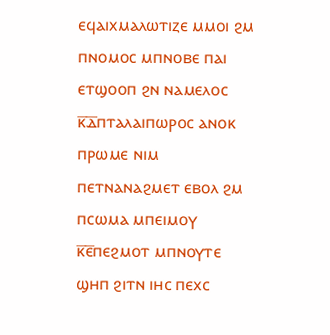ⲉϥⲁⲓⲭⲙⲁⲗⲱⲧⲓⲍⲉ ⲙⲙⲟⲓ ϩⲙ ⲡⲛⲟⲙⲟⲥ ⲙⲡⲛⲟⲃⲉ ⲡⲁⲓ ⲉⲧϣⲟⲟⲡ ϩⲛ ⲛⲁⲙⲉⲗⲟⲥ
ⲕ̅ⲇ̅ⲡⲧⲁⲗⲁⲓⲡⲱⲣⲟⲥ ⲁⲛⲟⲕ ⲡⲣⲱⲙⲉ ⲛⲓⲙ ⲡⲉⲧⲛⲁⲛⲁϩⲙⲉⲧ ⲉⲃⲟⲗ ϩⲙ ⲡⲥⲱⲙⲁ ⲙⲡⲉⲓⲙⲟⲩ
ⲕ̅ⲉ̅ⲡⲉϩⲙⲟⲧ ⲙⲡⲛⲟⲩⲧⲉ ϣⲏⲡ ϩⲓⲧⲛ ⲓⲏⲥ ⲡⲉⲭⲥ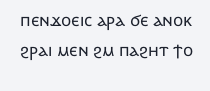ⲡⲉⲛϫⲟⲉⲓⲥ ⲁⲣⲁ ϭⲉ ⲁⲛⲟⲕ ϩⲣⲁⲓ ⲙⲉⲛ ϩⲙ ⲡⲁϩⲏⲧ ϯⲟ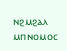ⲛϩⲙϩⲁⲗ ⲙⲡⲛⲟⲙⲟⲥ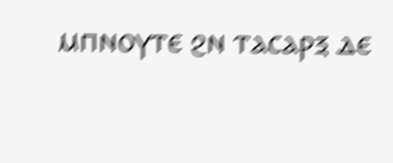ⲙⲡⲛⲟⲩⲧⲉ ϩⲛ ⲧⲁⲥⲁⲣⲝ ⲇⲉ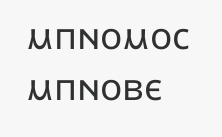ⲙⲡⲛⲟⲙⲟⲥ ⲙⲡⲛⲟⲃⲉ